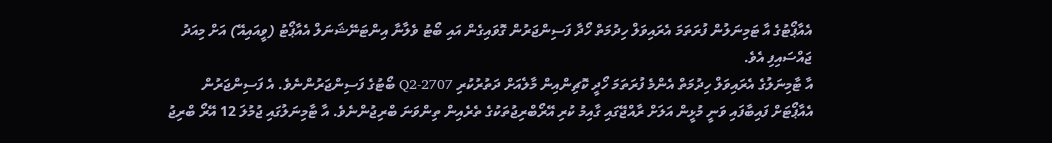އެއާޕޯޓުގެ އާ ޓަމިނަލުން ފުރަތަމަ އެރައިވަލް ހިދުމަތް ހޯދާ ފަސިންޖަރުން ގޮވައިގެން އައި ބޯޓު ވެލާނާ އިންޓަނޭޝަނަލް އެއާޕޯޓު (ވީއައިއޭ) އަށް މިއަދު ޖައްސައިފި އެވެ.
އާ ޓާމިނަލުގެ އެރައިވަލް ހިދުމަތް އެންމެ ފުރަތަމަ ހޯދީ ކޮޗިންއިން މާލެއަށް ދަތުރުކުރި Q2-2707 ބޯޓުގެ ފަސިންޖަރުންނެވެ. އެ ފަސިންޖަރުން އެއާޕޯޓަށް ފައިބާފައި ވަނީ މުޅީން އަލަށް ރާއްޖޭގައި ގާއިމު ކުރި އޭރޯބްރިޖުތަކުގެ ތެރެއިން ތިންވަނަ ބްރިޖުންނެވެ. އާ ޓާމިނަލުގައި ޖުމުލަ 12 އޭރޯ ބްރިޖު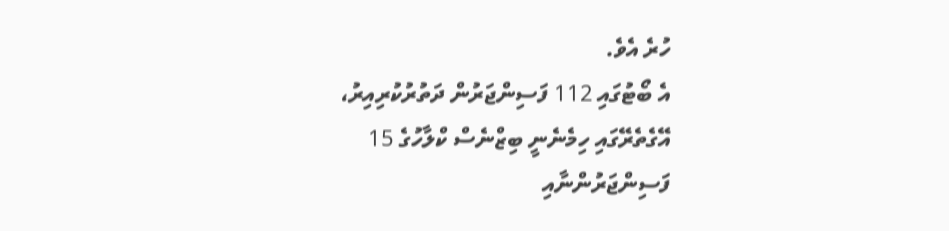ހުރެ އެވެ.
އެ ބޯޓުގައި 112 ފަސިންޖަރުން ދަތުރުކުރިއިރު، އޭގެތެރޭގައި ހިމެނެނީ ބިޒްނެސް ކްލާހުގެ 15 ފަސިންޖަރުންނާއި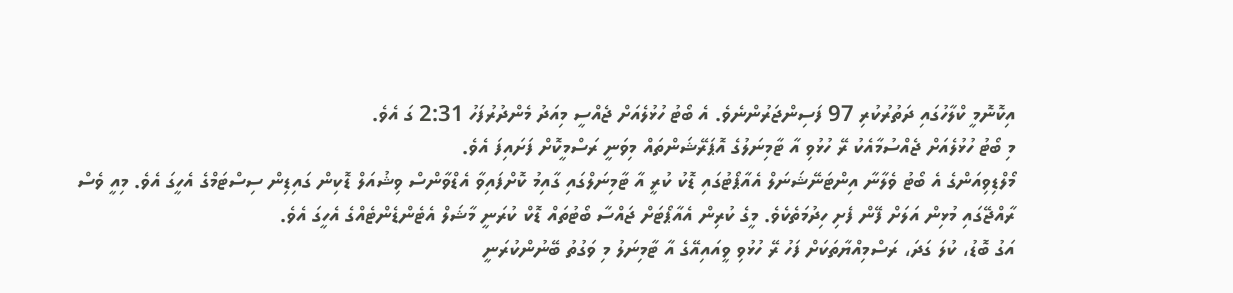އިކޮނޮމީ ކްލާހުގައި ދަތުރުކުރި 97 ފަސިންޖަރުންނެވެ. އެ ބޯޓު ހުޅުލެއަށް ޖެއްސީ މިއަދު މެންދުރުފަހު 2:31 ގަ އެވެ.
މި ބޯޓު ހުޅުލެއަށް ޖެއްސުމާއެކު ރޭ ހުޅުވި އާ ޓާމިނަލުގެ އޮޕަރޭޝަންތައް މިވަނީ ރަސްމީކޮށް ފަށައިފަ އެވެ.
މޯލްޑިވިއަންގެ އެ ބޯޓު ވެލާނާ އިންޓަނޭޝަނަލް އެއާޕޯޓުގައި ޑޮކު ކުރީ އާ ޓާމިނަލްގައި ގާއިމު ކޮށްފައިވާ އެޑްވާންސް ވިޝުއަލް ޑޮކިން ގައިޑިން ސިސްޓަމްގެ އެހީގަ އެވެ. މިއީ ވެސް ރާއްޖޭގައި މުޅިން އަލަށް ފޭން ފެށި ހިދުމަތެކެވެ. މީގެ ކުރިން އެއާޕޯޓަށް ޖައްސާ ބޯޓުތައް ޑޮކް ކުރަނީ މާޝަލް އެޓެންޑެންޓެއްގެ އެހީގަ އެވެ.
އަގު ބޮޑު، ކުލަ ގަދަ، ރަސްމިއްޔާތަކަށް ފަހު ރޭ ހުޅުވި ވީއައިއޭގެ އާ ޓާމިނަލު މި ވަގުތު ބޭނުންކުރަނީ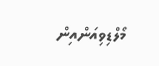މޯލްޑިވިއަންއިން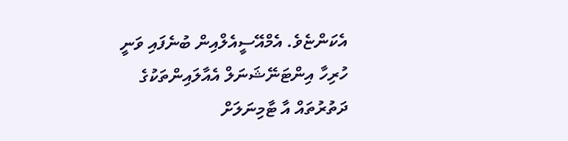އެކަންޏެވެ. އެމްއޭސީއެލްއިން ބުނެފައި ވަނީ ހުރިހާ އިންޓަނޭޝަނަލް އެއާލައިންތަކުގެ ދަތުރުތައް އާ ޓާމިނަލަށް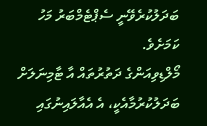ބަދަލުކުރެވޭނީ ސެޕްޓެމްބަރު މަހު ކަމަށެވެ.
މޯލްޑިވިއަންގެ ދަތުރުތައް އާ ޓާމިނަލަށް ބަދަލުކުރުމާއެކީ، އެ އެއާލައިނުގައި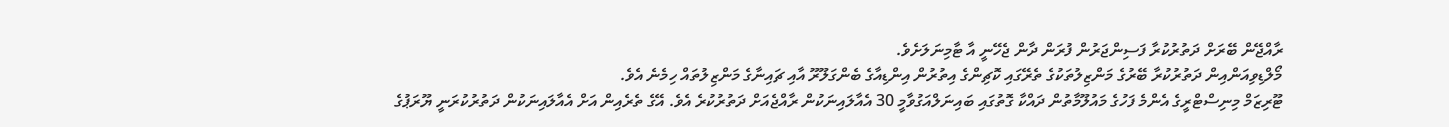ރާއްޖޭން ބޭރަށް ދަތުރުކުރާ ފަސިންޖަރުން ފުރަން ދާން ޖެހޭނީ އާ ޓާމިނަލަށެވެ.
މޯލްޑިވިއަންއިން ދަތުރުކުރާ ބޭރުގެ މަންޒިލުތަކުގެ ތެރޭގައި ކޮޗިންގެ އިތުރުން އިންޑިއާގެ ބެންގަލޫރޫ އާއި ޗައިނާގެ މަންޒިލުތައް ހިމެނެ އެވެ.
ޓޫރިޒަމް މިނިސްޓްރީގެ އެންމެ ފަހުގެ މައުލޫމާތުން ދައްކާ ގޮތުގައި ބައިނަލްއަގުވާމީ 30 އެއާލައިނަކުން ރާއްޖެއަށް ދަތުރުކުރެ އެވެ. އޭގެ ތެރެއިން އަށް އެއާލައިނަކުން ދަތުރުކުރަނީ ޔޫރަޕުގެ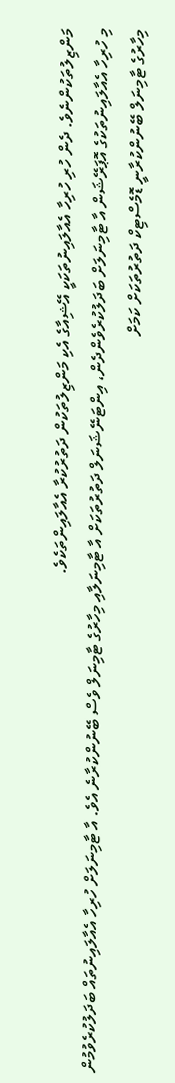މަންޒިލުތަކުންނެވެ. ދެން ހުރި ހުރިހާ އެއާލައިނުތަކަކީ އޭޝިއާގެ އެކި މަންޒިލުތަކުން ދަތުރުކުރާ އެއާލައިންތަކެވެ.
މި ހުރިހާ އެއާލައިނުތަކުގެ އޮޕަރޭޝަން އާ ޓާމިނަލަށް ބަދަލުކުރެވެންދެން، އިންޓަނޭޝަނަލް ދަތުރުތަކަށް އާ ޓާމިނަލާއި މިހާރުގެ ޓާމިނަލް ވެސް ބޭނުންކުރާނެ އެވެ. އާ ޓާމިނަލަށް ހުރިހާ އެއާލައިނުތައް ބަދަލުކުރެވުމުން މިހާރުގެ ޓާމިނަލް ބޭނުންކުރާނީ ޑޮމެސްޓިކް ދަތުރުތަކަށް ކަމަށް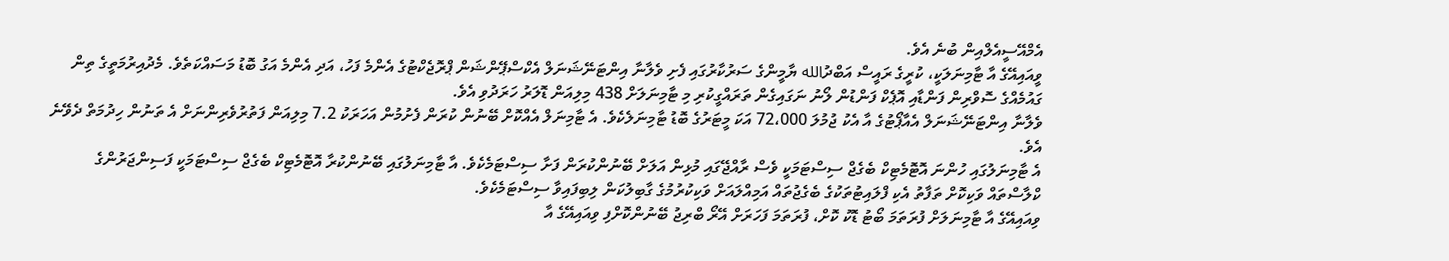އެމްއޭސީއެލްއިން ބުނެ އެވެ.
ވީއައިއޭގެ އާ ޓާމިނަލަކީ، ކުރީގެ ރައީސް އަބްދުالله ޔާމީންގެ ސަރުކާރުގައި ފެށި ވެލާނާ އިންޓަނޭޝަނަލް އެކްސްޕޭންޝަން ޕްރޮޖެކްޓުގެ އެންމެ ފަހު، އަދި އެންމެ އަގު ބޮޑު މަސައްކަތެވެ. މެދުއިރުމަތީގެ ތިން ގައުމެއްގެ ސޮވްރިން ފަންޑާއި އޮޕެކް ފަންޑުން ލޯނު ނަގައިގެން ތަރައްގީކުރި މި ޓާމިނަލަށް 438 މިލިއަން ޑޮލަރު ހަރަދުވި އެވެ.
ވެލާނާ އިންޓަނޭޝަނަލް އެއާޕޯޓުގެ އާ އެކު ޖުމުލަ 72،000 އަކަ މީޓަރުގެ ބޮޑު ޓާމިނަލެކެވެ. އެ ޓާމިނަލް އެއްކޮށް ބޭނުން ކުރަން ފެށުމުން އަހަރަކު 7.2 މިލިއަން ފަތުރުވެރިންނަށް އެ ތަނުން ހިދުމަތް ދެވޭނެ އެވެ.
އެ ޓާމިނަލުގައި ހުންނަ އޮޓޮމެޓިކް ބެގެޖް ސިސްޓަމަކީ ވެސް ރާއްޖޭގައި މުޅިން އަލަށް ބޭނުންކުރަން ފަށާ ސިސްޓަމެކެވެ. އާ ޓާމިނަލުގައި ބޭނުންކުރާ އޮޓޮމެޓިކް ބެގެޖް ސިސްޓަމަކީ ފަސިންޖަރުންގެ ކްލާސްތައް ވަކިކޮށް ތަފާތު އެކި ފްލައިޓުތަކުގެ ބެގެޖުތައް އަމިއްލައަށް ވަކިކުރުމުގެ ގާބިލުކަން ލިބިފައިވާ ސިސްޓަމެކެވެ.
ވިއައިއޭގެ އާ ޓާމިނަލަށް ފުރަތަމަ ބޯޓު ޑޮކު ކޮށް، ފުރަތަމަ ފަހަރަށް އޭރޯ ބްރިޖު ބޭނުންކޮށްފި ވިއައިއޭގެ އާ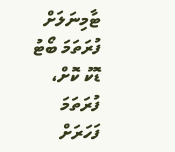ޓާމިނަލަށް ފުރަތަމަ ބޯޓު ޑޮކު ކޮށް، ފުރަތަމަ ފަހަރަށް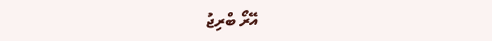އޭރޯ ބްރިޖު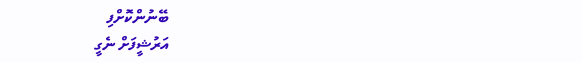ބޭނުންކޮށްފި
އަރުޝީފަށް ނެގީ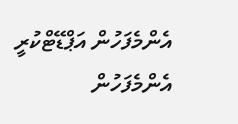އެންމެފަހުން އަޕްޑޭޓްކުރީ
އެންމެފަހުން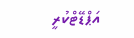އަޕްޑޭޓްކުރީ